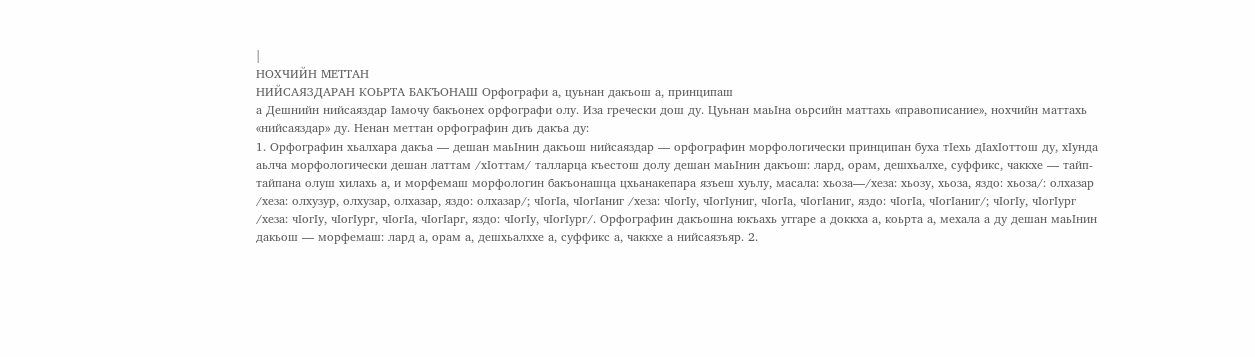|
НОХЧИЙН МЕТТАН
НИЙСАЯЗДАРАН КОЬРТА БАКЪОНАШ Орфографи а, цуьнан дакъош а, принципаш
а Дешнийн нийсаяздар Iамочу бакъонех орфографи олу. Иза гречески дош ду. Цуьнан маьIна оьрсийн маттахь «правописание», нохчийн маттахь «нийсаяздар» ду. Ненан меттан орфографин диъ дакъа ду:
1. Орфографин хьалхара дакъа — дешан маьIнин дакъош нийсаяздар — орфографин морфологически принципан буха тIехь дIахIоттош ду, хIунда аьлча морфологически дешан латтам /хIоттам/ талларца къестош долу дешан маьIнин дакъош: лард, орам, дешхьалхе, суффикс, чаккхе — тайп-тайпана олуш хилахь а, и морфемаш морфологин бакъонашца цхьанакепара язъеш хуьлу, масала: хьоза—/хеза: хьозу, хьоза, яздо: хьоза/: олхазар /хеза: олхузур, олхузар, олхазар, яздо: олхазар/; чIогIа, чIогIаниг /хеза: чIогIу, чIогIуниг, чIогIа, чIогIаниг, яздо: чIогIа, чIогIаниг/; чIогIу, чIогIург /хеза: чIогIу, чIогIург, чIогIа, чIогIарг, яздо: чIогIу, чIогIург/. Орфографин дакъошна юкъахь уггаре а доккха а, коьрта а, мехала а ду дешан маьIнин дакьош — морфемаш: лард а, орам а, дешхьалххе а, суффикс а, чаккхе а нийсаязъяр. 2.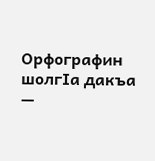Орфографин шолгIа дакъа —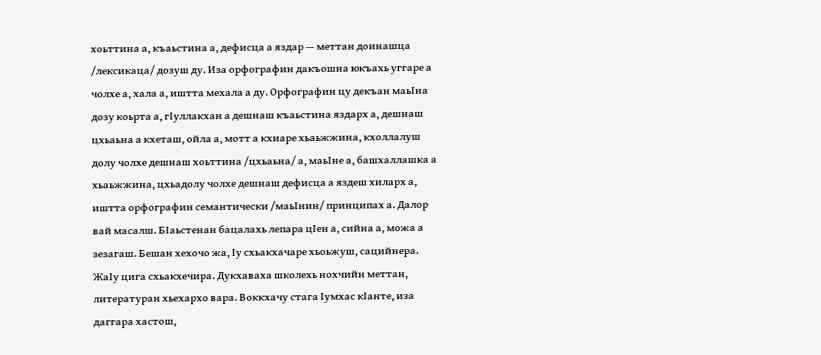хоьттина а, къаьстина а, дефисца а яздар — меттан доинашца /лексикаца/ дозуш ду. Иза орфографин дакъошна юкъахь уггаре а чолхе а, хала а, иштта мехала а ду. Орфографин цу декъан маьIна дозу коьрта а, гIуллакхан а дешнаш къаьстина яздарх а, дешнаш цхьаьна а кхеташ, ойла а, мотт а кхиаре хьаьжжина, кхоллалуш долу чолхе дешнаш хоьттина /цхьаьна/ а, маьIне а, башхаллашка а хьаьжжина, цхьадолу чолхе дешнаш дефисца а яздеш хиларх а, иштта орфографин семантически /маьIнин/ принципах а. Далор вай масалш. БIаьстенан бацалахь лепара цIен а, сийна а, можа а зезагаш. Бешан хехочо жа, Iу схьакхачаре хьоьжуш, сацийнера. ЖаIу цига схьакхечира. Дукхаваха школехь нохчийн меттан, литературан хьехархо вара. Воккхачу стага Iумхас кIанте, иза даггара хастош,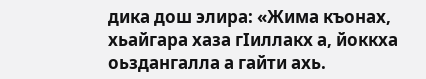дика дош элира: «Жима къонах, хьайгара хаза гIиллакх а, йоккха оьздангалла а гайти ахь.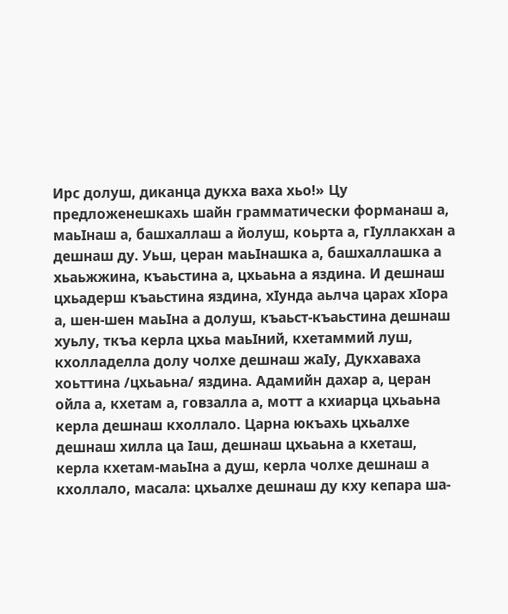Ирс долуш, диканца дукха ваха хьо!» Цу предложенешкахь шайн грамматически форманаш а, маьIнаш а, башхаллаш а йолуш, коьрта а, гIуллакхан а дешнаш ду. Уьш, церан маьIнашка а, башхаллашка а хьаьжжина, къаьстина а, цхьаьна а яздина. И дешнаш цхьадерш къаьстина яздина, хIунда аьлча царах хIора а, шен-шен маьIна а долуш, къаьст-къаьстина дешнаш хуьлу, ткъа керла цхьа маьIний, кхетаммий луш, кхолладелла долу чолхе дешнаш жаIу, Дукхаваха хоьттина /цхьаьна/ яздина. Адамийн дахар а, церан ойла а, кхетам а, говзалла а, мотт а кхиарца цхьаьна керла дешнаш кхоллало. Царна юкъахь цхьалхе дешнаш хилла ца Iаш, дешнаш цхьаьна а кхеташ, керла кхетам-маьIна а душ, керла чолхе дешнаш а кхоллало, масала: цхьалхе дешнаш ду кху кепара ша-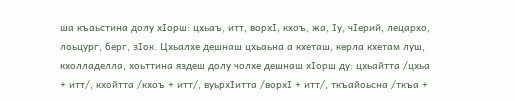ша къаьстина долу хIорш: цхьаъ, итт, ворхI, кхоъ, жа, Iу, чIерий, лецархо, лоьцург, берг, зIок. Цхьалхе дешнаш цхьаьна а кхеташ, керла кхетам луш, кхолладелла, хоьттина яздеш долу чолхе дешнаш хIорш ду: цхьайтта /цхьа + итт/, кхойтта /кхоъ + итт/, вуьрхIитта /ворхI + итт/, ткъайоьсна /ткъа +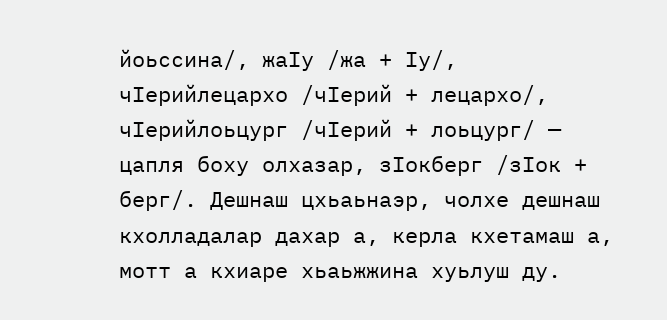йоьссина/, жаIу /жа + Iу/, чIерийлецархо /чIерий + лецархо/, чIерийлоьцург /чIерий + лоьцург/ — цапля боху олхазар, зIокберг /зIок + берг/. Дешнаш цхьаьнаэр, чолхе дешнаш кхолладалар дахар а, керла кхетамаш а, мотт а кхиаре хьаьжжина хуьлуш ду.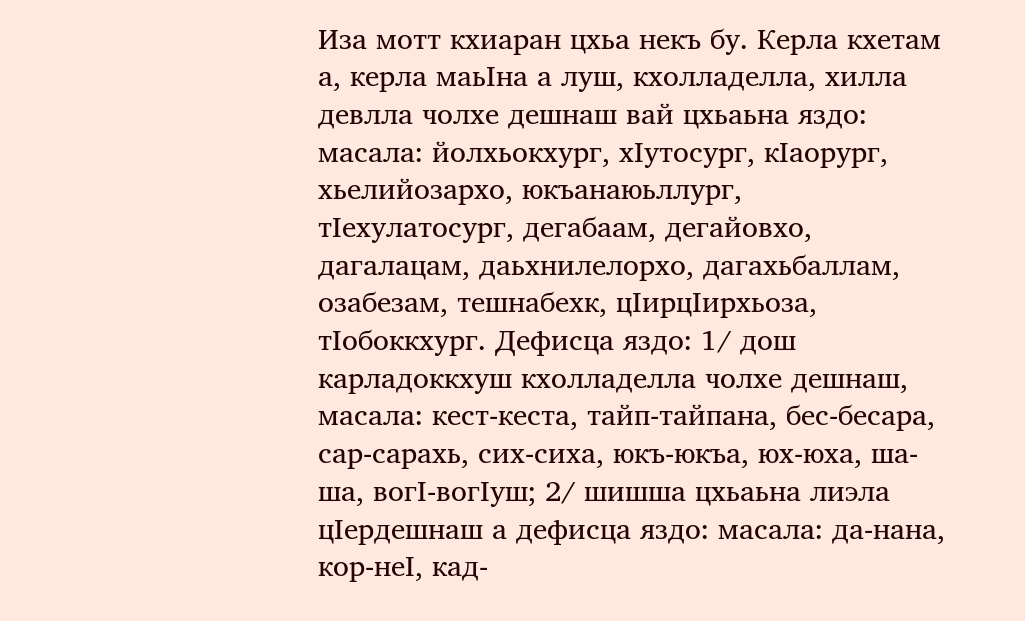Иза мотт кхиаран цхьа некъ бу. Керла кхетам а, керла маьIна а луш, кхолладелла, хилла девлла чолхе дешнаш вай цхьаьна яздо: масала: йолхьокхург, хIутосург, кIаорург, хьелийозархо, юкъанаюьллург, тIехулатосург, дегабаам, дегайовхо, дагалацам, даьхнилелорхо, дагахьбаллам, озабезам, тешнабехк, цIирцIирхьоза, тIобоккхург. Дефисца яздо: 1/ дош карладоккхуш кхолладелла чолхе дешнаш, масала: кест-кеста, тайп-тайпана, бес-бесара, сар-сарахь, сих-сиха, юкъ-юкъа, юх-юха, ша-ша, вогI-вогIуш; 2/ шишша цхьаьна лиэла цIердешнаш а дефисца яздо: масала: да-нана, кор-неI, кад-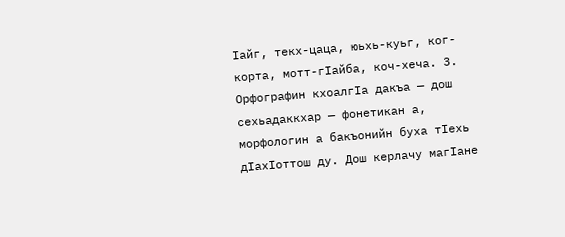Iайг, текх-цаца, юьхь-куьг, ког-корта, мотт-гIайба, коч-хеча. 3. Орфографин кхоалгIа дакъа — дош сехьадаккхар — фонетикан а, морфологин а бакъонийн буха тIехь дIахIоттош ду. Дош керлачу магIане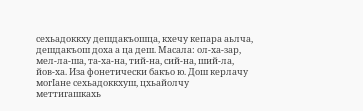сехьадоккху дешдакъошца, кхечу кепара аьлча, дешдакъош доха а ца деш. Масала: ол-ха-зар, мел-ла-ша, та-ха-на, тий-на, сий-на, ший-ла, йов-ха. Иза фонетически бакъо ю. Дош керлачу могIане сехьадоккхуш, цхьайолчу меттигашкахь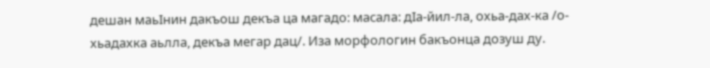дешан маьIнин дакъош декъа ца магадо: масала: дIа-йил-ла, охьа-дах-ка /о-хьадахка аьлла, декъа мегар дац/. Иза морфологин бакъонца дозуш ду.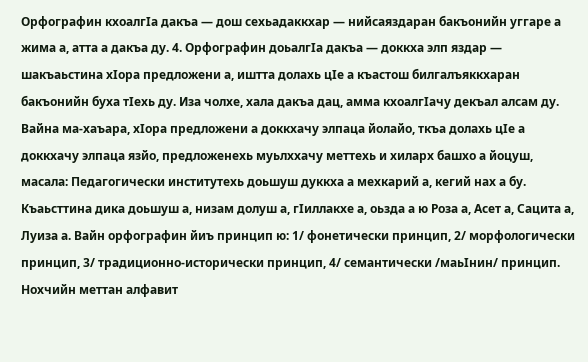Орфографин кхоалгIа дакъа — дош сехьадаккхар — нийсаяздаран бакъонийн уггаре а жима а, атта а дакъа ду. 4. Орфографин доьалгIа дакъа — доккха элп яздар — шакъаьстина хIора предложени а, иштта долахь цIе а къастош билгалъяккхаран бакъонийн буха тIехь ду. Иза чолхе, хала дакъа дац, амма кхоалгIачу декъал алсам ду. Вайна ма-хаъара, хIора предложени а доккхачу элпаца йолайо, ткъа долахь цIе а доккхачу элпаца язйо, предложенехь муьлххачу меттехь и хиларх башхо а йоцуш, масала: Педагогически институтехь доьшуш дуккха а мехкарий а, кегий нах а бу. Къаьсттина дика доьшуш а, низам долуш а, гIиллакхе а, оьзда а ю Роза а, Асет а, Сацита а, Луиза а. Вайн орфографин йиъ принцип ю: 1/ фонетически принцип, 2/ морфологически принцип, 3/ традиционно-исторически принцип, 4/ семантически /маьIнин/ принцип. Нохчийн меттан алфавит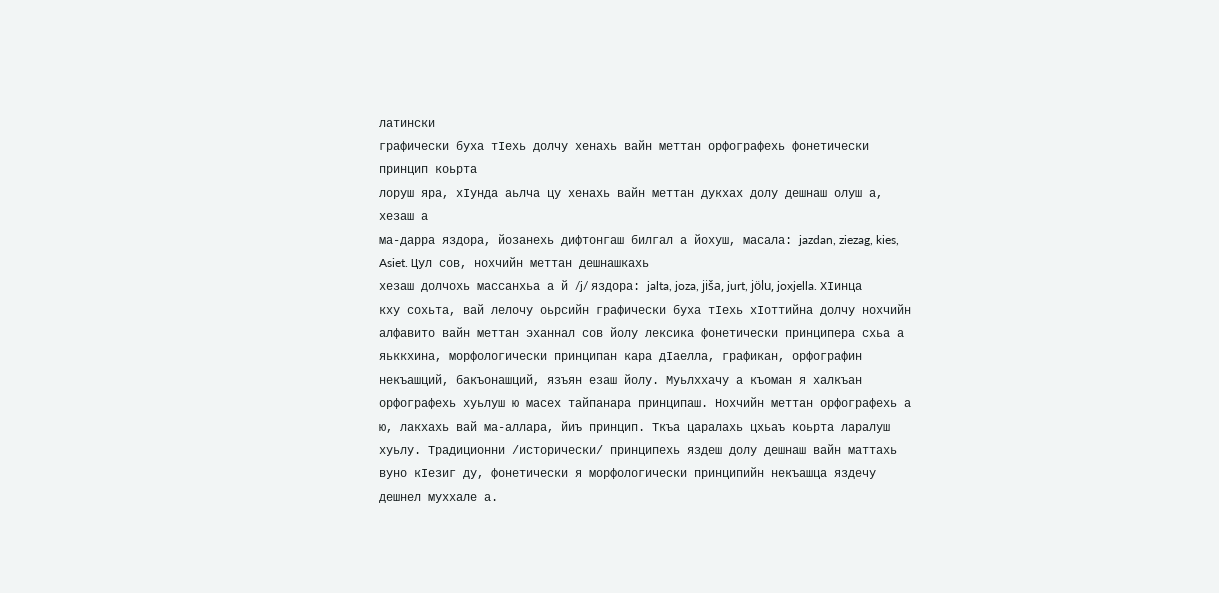латински
графически буха тIехь долчу хенахь вайн меттан орфографехь фонетически принцип коьрта
лоруш яра, хIунда аьлча цу хенахь вайн меттан дукхах долу дешнаш олуш а, хезаш а
ма-дарра яздора, йозанехь дифтонгаш билгал а йохуш, масала: jazdan, ziezag, kies, Asiet. Цул сов, нохчийн меттан дешнашкахь
хезаш долчохь массанхьа а й /j/ яздора: jalta, joza, jiša, jurt, jölu, joxjella. ХIинца кху сохьта, вай лелочу оьрсийн графически буха тIехь хIоттийна долчу нохчийн алфавито вайн меттан эханнал сов йолу лексика фонетически принципера схьа а яьккхина, морфологически принципан кара дIаелла, графикан, орфографин некъашций, бакъонашций, язъян езаш йолу. Муьлххачу а къоман я халкъан орфографехь хуьлуш ю масех тайпанара принципаш. Нохчийн меттан орфографехь а ю, лакхахь вай ма-аллара, йиъ принцип. Ткъа царалахь цхьаъ коьрта ларалуш хуьлу. Традиционни /исторически/ принципехь яздеш долу дешнаш вайн маттахь вуно кIезиг ду, фонетически я морфологически принципийн некъашца яздечу дешнел муххале а.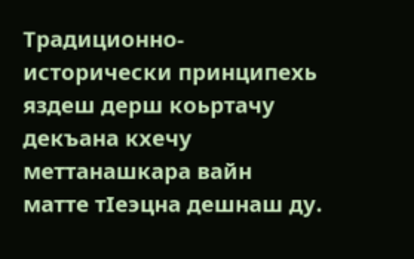Традиционно-исторически принципехь яздеш дерш коьртачу декъана кхечу меттанашкара вайн матте тIеэцна дешнаш ду.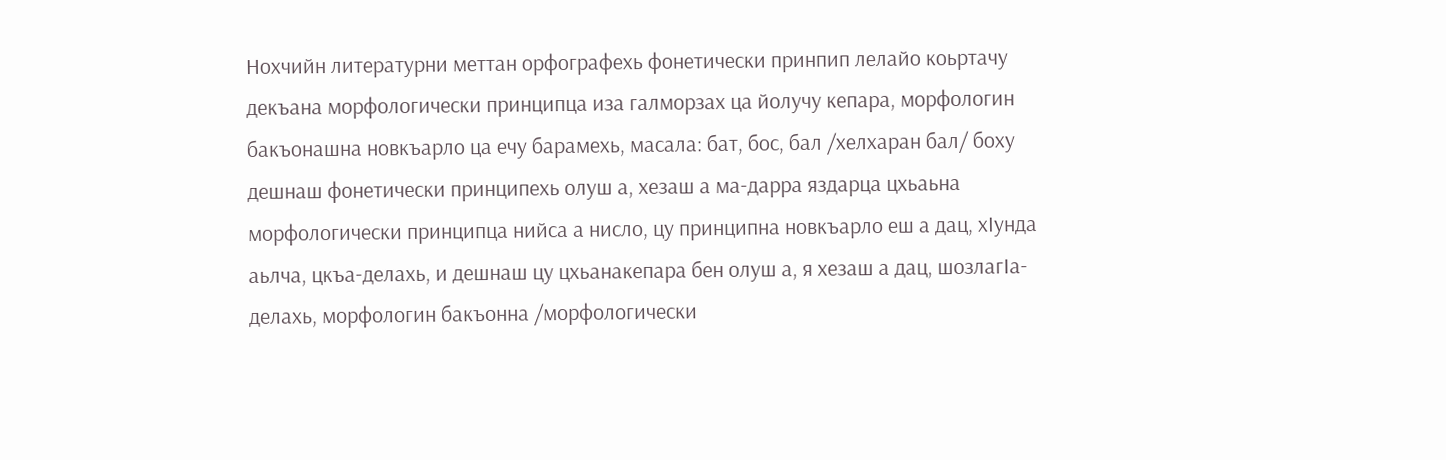Нохчийн литературни меттан орфографехь фонетически принпип лелайо коьртачу декъана морфологически принципца иза галморзах ца йолучу кепара, морфологин бакъонашна новкъарло ца ечу барамехь, масала: бат, бос, бал /хелхаран бал/ боху дешнаш фонетически принципехь олуш а, хезаш а ма-дарра яздарца цхьаьна морфологически принципца нийса а нисло, цу принципна новкъарло еш а дац, хIунда аьлча, цкъа-делахь, и дешнаш цу цхьанакепара бен олуш а, я хезаш а дац, шозлагIа-делахь, морфологин бакъонна /морфологически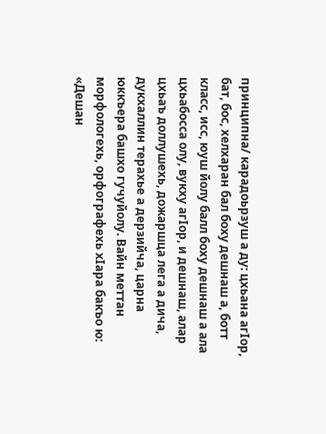принципна/ карадоьрзуш а ду: цхьана агIор, бат, бос, хелхаран бал боху дешнаш а, ботт класс, исс, юуш йолу балл боху дешнаш а ала цхьабосса олу, вукху агIор, и дешнаш, алар цхьаъ доллушехь, дожаршца лега а дича, дукхаллин терахье а дерзийча, царна юккъера башхо гучуйолу. Вайн меттан морфологехь, орфографехь хIара бакъо ю: «Дешан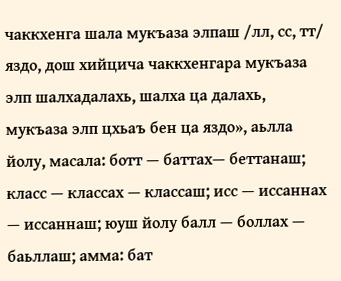чаккхенга шала мукъаза элпаш /лл, сс, тт/ яздо, дош хийцича чаккхенгара мукъаза элп шалхадалахь, шалха ца далахь, мукъаза элп цхьаъ бен ца яздо», аьлла йолу, масала: ботт — баттах— беттанаш; класс — классах — классаш; исс — иссаннах — иссаннаш; юуш йолу балл — боллах — баьллаш; амма: бат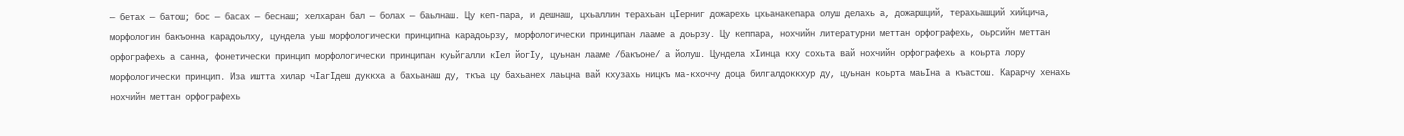— бетах — батош; бос — басах — беснаш; хелхаран бал — болах — баьлнаш. Цу кеп-пара, и дешнаш, цхьаллин терахьан цIерниг дожарехь цхьанакепара олуш делахь а, дожаршций, терахьашций хийцича, морфологин бакъонна карадоьлху, цундела уьш морфологически принципна карадоьрзу, морфологически принципан лааме а доьрзу. Цу кеппара, нохчийн литературни меттан орфографехь, оьрсийн меттан орфографехь а санна, фонетически принцип морфологически принципан куьйгалли кIел йогIу, цуьнан лааме /бакъоне/ а йолуш. Цундела хIинца кху сохьта вай нохчийн орфографехь а коьрта лору морфологически принцип. Иза иштта хилар чIагIдеш дуккха а бахьанаш ду, ткъа цу бахьанех лаьцна вай кхузахь ницкъ ма-кхоччу доца билгалдоккхур ду, цуьнан коьрта маьIна а къастош. Карарчу хенахь нохчийн меттан орфографехь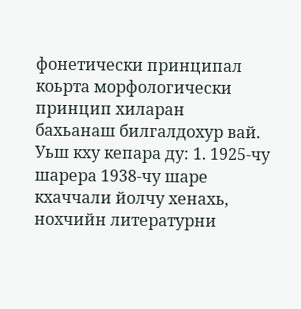фонетически принципал коьрта морфологически принцип хиларан
бахьанаш билгалдохур вай. Уьш кху кепара ду: 1. 1925-чу шарера 1938-чу шаре кхаччали йолчу хенахь, нохчийн литературни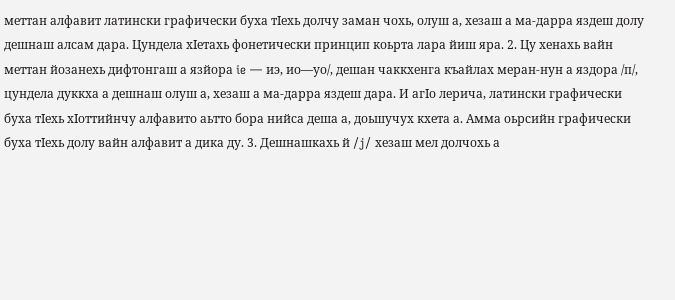меттан алфавит латински графически буха тIехь долчу заман чохь, олуш а, хезаш а ма-дарра яздеш долу дешнаш алсам дара. Цундела хIетахь фонетически принцип коьрта лара йиш яра. 2. Цу хенахь вайн меттан йозанехь дифтонгаш а язйора ie — иэ, ио—уо/, дешан чаккхенга къайлах меран-нун а яздора /п/, цундела дуккха а дешнаш олуш а, хезаш а ма-дарра яздеш дара. И агIо лерича, латински графически буха тIехь хIоттийнчу алфавито аьтто бора нийса деша а, доьшучух кхета а. Амма оьрсийн графически буха тIехь долу вайн алфавит а дика ду. 3. Дешнашкахь й /j/ хезаш мел долчохь а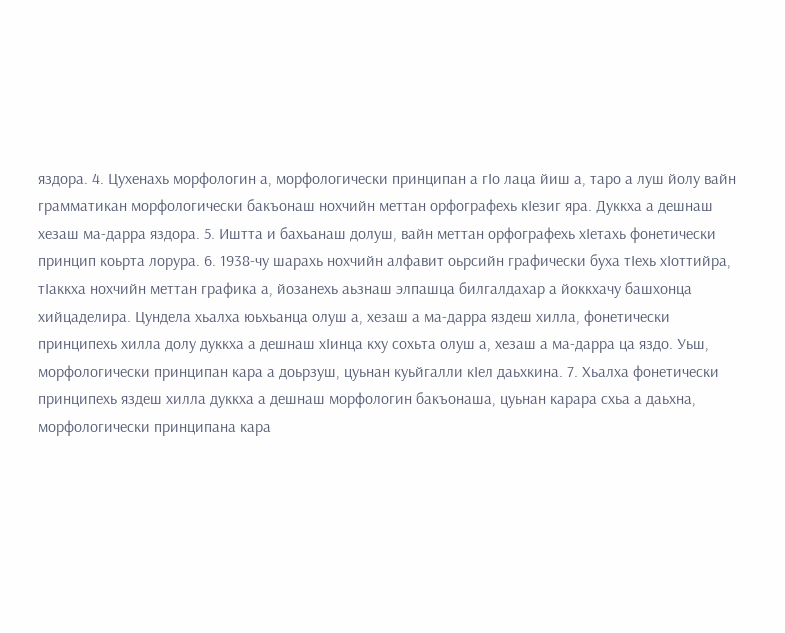яздора. 4. Цухенахь морфологин а, морфологически принципан а гIо лаца йиш а, таро а луш йолу вайн грамматикан морфологически бакъонаш нохчийн меттан орфографехь кIезиг яра. Дуккха а дешнаш хезаш ма-дарра яздора. 5. Иштта и бахьанаш долуш, вайн меттан орфографехь хIетахь фонетически принцип коьрта лорура. 6. 1938-чу шарахь нохчийн алфавит оьрсийн графически буха тIехь хIоттийра, тIаккха нохчийн меттан графика а, йозанехь аьзнаш элпашца билгалдахар а йоккхачу башхонца хийцаделира. Цундела хьалха юьхьанца олуш а, хезаш а ма-дарра яздеш хилла, фонетически принципехь хилла долу дуккха а дешнаш хIинца кху сохьта олуш а, хезаш а ма-дарра ца яздо. Уьш, морфологически принципан кара а доьрзуш, цуьнан куьйгалли кIел даьхкина. 7. Хьалха фонетически принципехь яздеш хилла дуккха а дешнаш морфологин бакъонаша, цуьнан карара схьа а даьхна, морфологически принципана кара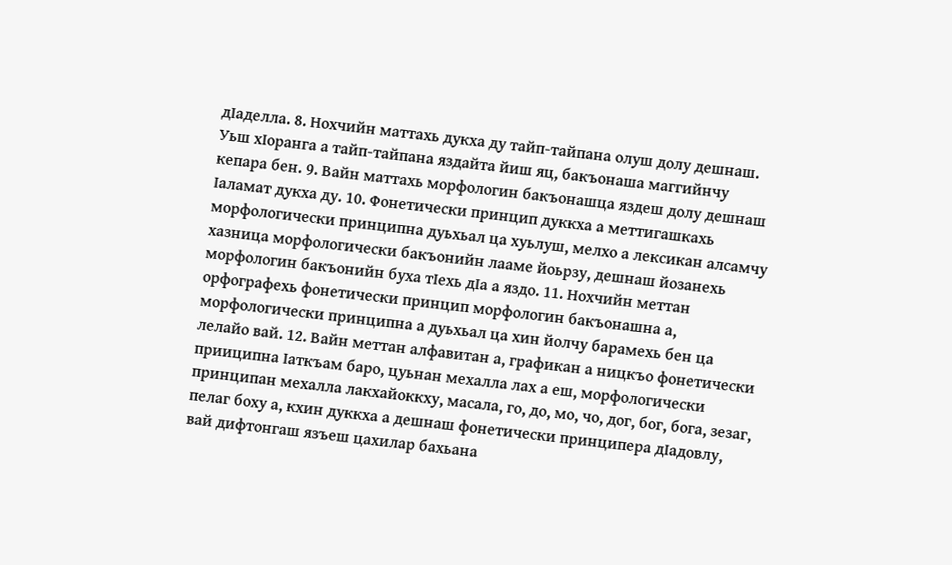дIаделла. 8. Нохчийн маттахь дукха ду тайп-тайпана олуш долу дешнаш. Уьш хIоранга а тайп-тайпана яздайта йиш яц, бакъонаша маггийнчу кепара бен. 9. Вайн маттахь морфологин бакъонашца яздеш долу дешнаш Iаламат дукха ду. 10. Фонетически принцип дуккха а меттигашкахь морфологически принципна дуьхьал ца хуьлуш, мелхо а лексикан алсамчу хазница морфологически бакъонийн лааме йоьрзу, дешнаш йозанехь морфологин бакъонийн буха тIехь дIа а яздо. 11. Нохчийн меттан орфографехь фонетически принцип морфологин бакъонашна а, морфологически принципна а дуьхьал ца хин йолчу барамехь бен ца лелайо вай. 12. Вайн меттан алфавитан а, графикан а ницкъо фонетически прииципна Iаткъам баро, цуьнан мехалла лах а еш, морфологически принципан мехалла лакхайоккху, масала, го, до, мо, чо, дог, бог, бога, зезаг, пелаг боху а, кхин дуккха а дешнаш фонетически принципера дIадовлу, вай дифтонгаш язъеш цахилар бахьана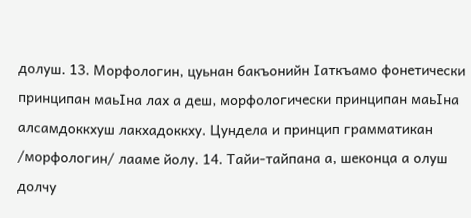долуш. 13. Морфологин, цуьнан бакъонийн Iаткъамо фонетически принципан маьIна лах а деш, морфологически принципан маьIна алсамдоккхуш лакхадоккху. Цундела и принцип грамматикан /морфологин/ лааме йолу. 14. Тайи-тайпана а, шеконца а олуш долчу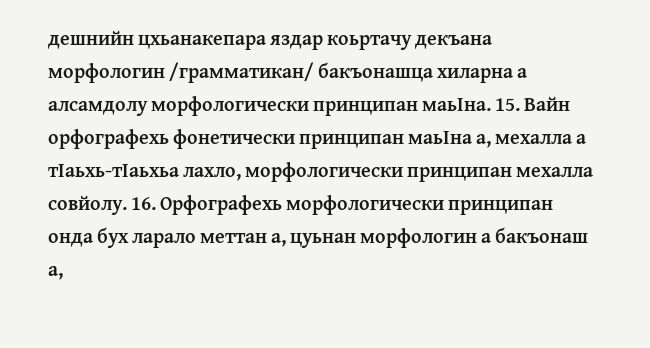дешнийн цхьанакепара яздар коьртачу декъана морфологин /грамматикан/ бакъонашца хиларна а алсамдолу морфологически принципан маьIна. 15. Вайн орфографехь фонетически принципан маьIна а, мехалла а тIаьхь-тIаьхьа лахло, морфологически принципан мехалла совйолу. 16. Орфографехь морфологически принципан онда бух ларало меттан а, цуьнан морфологин а бакъонаш а,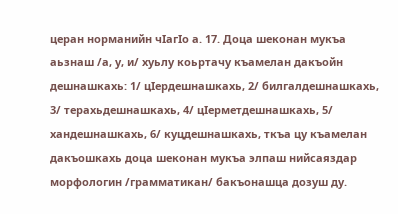церан норманийн чIагIо а. 17. Доца шеконан мукъа аьзнаш /а, у, и/ хуьлу коьртачу къамелан дакъойн дешнашкахь: 1/ цIердешнашкахь, 2/ билгалдешнашкахь, 3/ терахьдешнашкахь, 4/ цIерметдешнашкахь, 5/ хандешнашкахь, 6/ куцдешнашкахь, ткъа цу къамелан дакъошкахь доца шеконан мукъа элпаш нийсаяздар морфологин /грамматикан/ бакъонашца дозуш ду.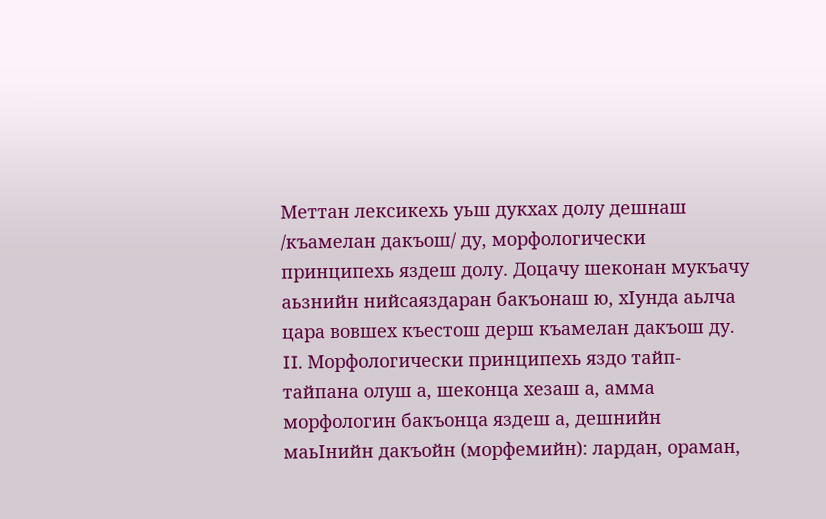Меттан лексикехь уьш дукхах долу дешнаш /къамелан дакъош/ ду, морфологически принципехь яздеш долу. Доцачу шеконан мукъачу аьзнийн нийсаяздаран бакъонаш ю, хIунда аьлча цара вовшех къестош дерш къамелан дакъош ду. II. Морфологически принципехь яздо тайп-тайпана олуш а, шеконца хезаш а, амма морфологин бакъонца яздеш а, дешнийн маьIнийн дакъойн (морфемийн): лардан, ораман,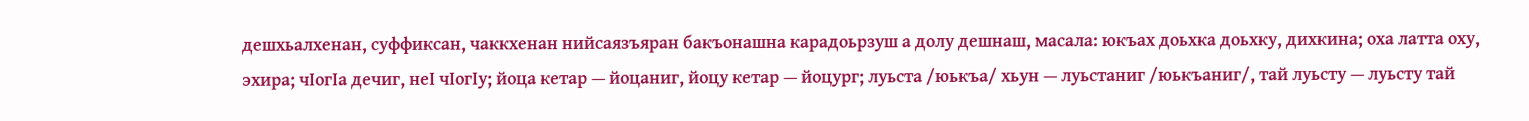дешхьалхенан, суффиксан, чаккхенан нийсаязъяран бакъонашна карадоьрзуш а долу дешнаш, масала: юкъах доьхка доьхку, дихкина; оха латта оху, эхира; чIогIа дечиг, неI чIогIу; йоца кетар — йоцаниг, йоцу кетар — йоцург; луьста /юькъа/ хьун — луьстаниг /юькъаниг/, тай луьсту — луьсту тай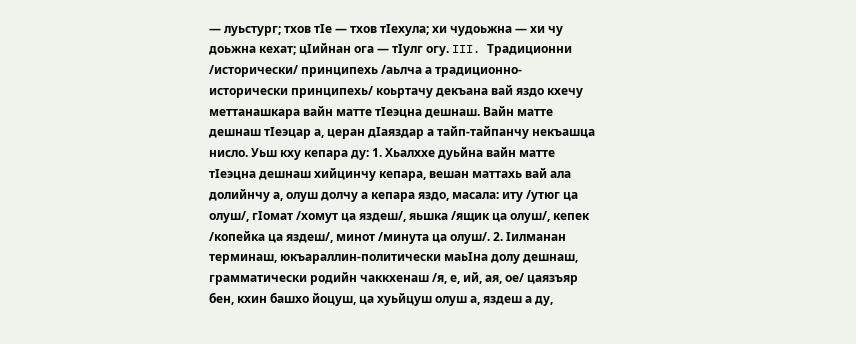— луьстург; тхов тIе — тхов тIехула; хи чудоьжна — хи чу доьжна кехат; цIийнан ога — тIулг огу. III. Традиционни /исторически/ принципехь /аьлча а традиционно-исторически принципехь/ коьртачу декъана вай яздо кхечу меттанашкара вайн матте тIеэцна дешнаш. Вайн матте дешнаш тIеэцар а, церан дIаяздар а тайп-тайпанчу некъашца нисло. Уьш кху кепара ду: 1. Хьалххе дуьйна вайн матте тIеэцна дешнаш хийцинчу кепара, вешан маттахь вай ала долийнчу а, олуш долчу а кепара яздо, масала: иту /утюг ца олуш/, гIомат /хомут ца яздеш/, яьшка /ящик ца олуш/, кепек /копейка ца яздеш/, минот /минута ца олуш/. 2. Iилманан терминаш, юкъараллин-политически маьIна долу дешнаш, грамматически родийн чаккхенаш /я, е, ий, ая, ое/ цаязъяр бен, кхин башхо йоцуш, ца хуьйцуш олуш а, яздеш а ду,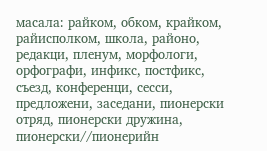масала: райком, обком, крайком, райисполком, школа, районо, редакци, пленум, морфологи, орфографи, инфикс, постфикс, съезд, конференци, сесси, предложени, заседани, пионерски отряд, пионерски дружина, пионерски//пионерийн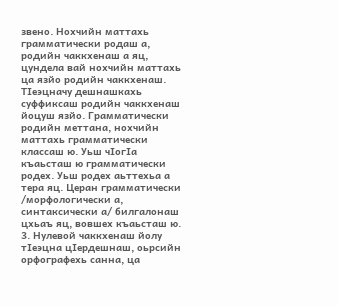звено. Нохчийн маттахь грамматически родаш а, родийн чаккхенаш а яц, цундела вай нохчийн маттахь ца язйо родийн чаккхенаш. ТIеэцначу дешнашкахь суффиксаш родийн чаккхенаш йоцуш язйо. Грамматически родийн меттана, нохчийн маттахь грамматически классаш ю. Уьш чIогIа къаьсташ ю грамматически родех. Уьш родех аьттехьа а тера яц. Церан грамматически /морфологически а, синтаксически а/ билгалонаш цхьаъ яц, вовшех къаьсташ ю. 3. Нулевой чаккхенаш йолу тIеэцна цIердешнаш, оьрсийн орфографехь санна, ца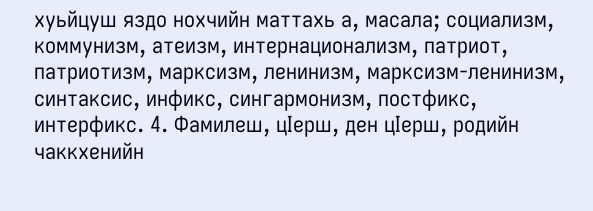хуьйцуш яздо нохчийн маттахь а, масала; социализм, коммунизм, атеизм, интернационализм, патриот, патриотизм, марксизм, ленинизм, марксизм-ленинизм, синтаксис, инфикс, сингармонизм, постфикс, интерфикс. 4. Фамилеш, цIерш, ден цIерш, родийн чаккхенийн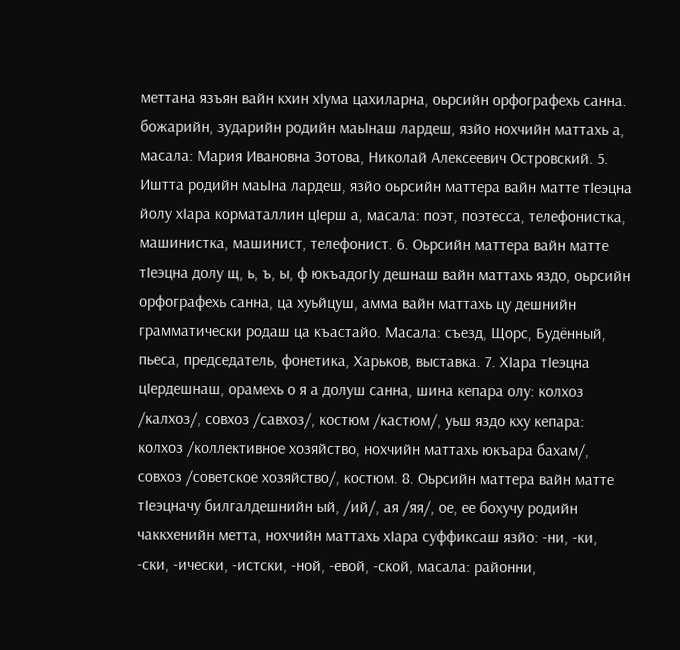меттана язъян вайн кхин хIума цахиларна, оьрсийн орфографехь санна. божарийн, зударийн родийн маьIнаш лардеш, язйо нохчийн маттахь а, масала: Мария Ивановна Зотова, Николай Алексеевич Островский. 5. Иштта родийн маьIна лардеш, язйо оьрсийн маттера вайн матте тIеэцна йолу хIара корматаллин цIерш а, масала: поэт, поэтесса, телефонистка, машинистка, машинист, телефонист. 6. Оьрсийн маттера вайн матте тIеэцна долу щ, ь, ъ, ы, ф юкъадогIу дешнаш вайн маттахь яздо, оьрсийн орфографехь санна, ца хуьйцуш, амма вайн маттахь цу дешнийн грамматически родаш ца къастайо. Масала: съезд, Щорс, Будённый, пьеса, председатель, фонетика, Харьков, выставка. 7. ХIара тIеэцна цIердешнаш, орамехь о я а долуш санна, шина кепара олу: колхоз /калхоз/, совхоз /савхоз/, костюм /кастюм/, уьш яздо кху кепара: колхоз /коллективное хозяйство, нохчийн маттахь юкъара бахам/, совхоз /советское хозяйство/, костюм. 8. Оьрсийн маттера вайн матте тIеэцначу билгалдешнийн ый, /ий/, ая /яя/, ое, ее бохучу родийн чаккхенийн метта, нохчийн маттахь хIара суффиксаш язйо: -ни, -ки, -ски, -ически, -истски, -ной, -евой, -ской, масала: районни,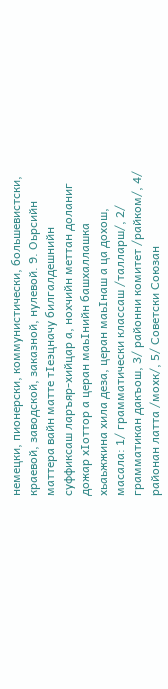немецки, пионерски, коммунистически, большевистски, краевой, заводской, заказной, нулевой. 9. Оьрсийн маттера вайн матте тIеэцначу билгалдешнийн суффиксаш ларъяр-хийцар а, нохчийн меттан доланиг дожар хIоттор а церан маьIнийн башхаллашка хьаьжжина хила деза, церан маьIнаш а ца дохош, масала: 1/ грамматически классаш /талларш/, 2/ грамматикан дакъош, 3/ районни комитет /райком/, 4/ районан латта /мохк/, 5/ Советски Союзан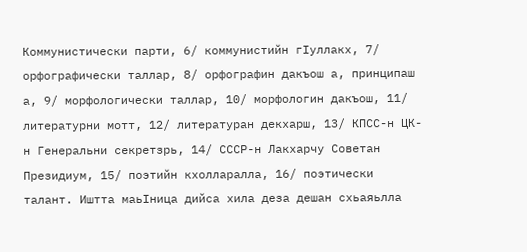Коммунистически парти, 6/ коммунистийн гIуллакх, 7/ орфографически таллар, 8/ орфографин дакъош а, принципаш а, 9/ морфологически таллар, 10/ морфологин дакъош, 11/ литературни мотт, 12/ литературан декхарш, 13/ КПСС-н ЦК-н Генеральни секретзрь, 14/ СССР-н Лакхарчу Советан Президиум, 15/ поэтийн кхолларалла, 16/ поэтически талант. Иштта маьIница дийса хила деза дешан схьаяьлла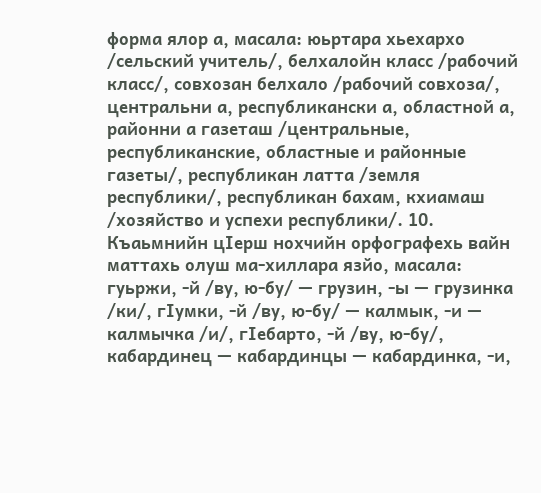форма ялор а, масала: юьртара хьехархо /сельский учитель/, белхалойн класс /рабочий класс/, совхозан белхало /рабочий совхоза/, центральни а, республикански а, областной а, районни а газеташ /центральные, республиканские, областные и районные газеты/, республикан латта /земля республики/, республикан бахам, кхиамаш /хозяйство и успехи республики/. 10. Къаьмнийн цIерш нохчийн орфографехь вайн маттахь олуш ма-хиллара язйо, масала: гуьржи, -й /ву, ю-бу/ — грузин, -ы — грузинка /ки/, гIумки, -й /ву, ю-бу/ — калмык, -и — калмычка /и/, гIебарто, -й /ву, ю-бу/, кабардинец — кабардинцы — кабардинка, -и,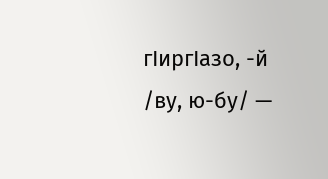гIиргIазо, -й /ву, ю-бу/ —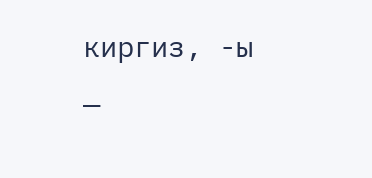киргиз, -ы —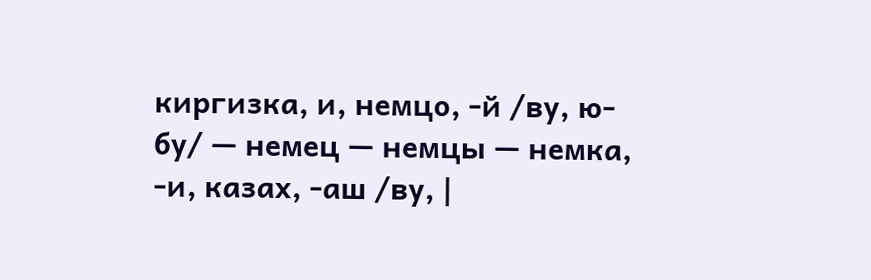киргизка, и, немцо, -й /ву, ю-бу/ — немец — немцы — немка, -и, казах, -аш /ву, |